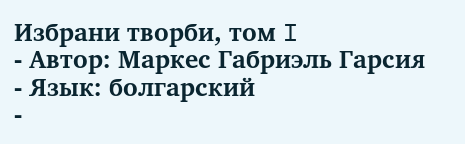Избрани творби, том I
- Автор: Маркес Габриэль Гарсия
- Язык: болгарский
-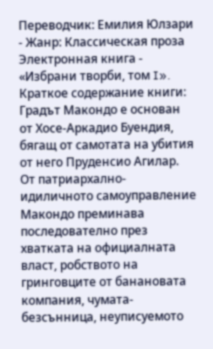Переводчик: Емилия Юлзари
- Жанр: Классическая проза
Электронная книга - «Избрани творби, том I». Краткое содержание книги:
Градът Макондо е основан от Хосе-Аркадио Буендия, бягащ от самотата на убития от него Пруденсио Агилар. От патриархално-идиличното самоуправление Макондо преминава последователно през хватката на официалната власт, робството на гринговците от банановата компания, чумата-безсънница, неуписуемото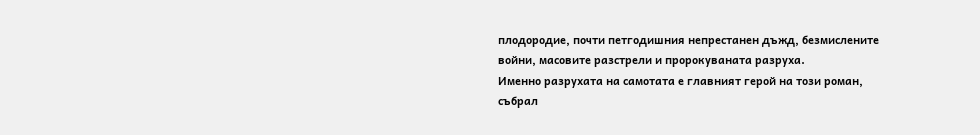плодородие, почти петгодишния непрестанен дъжд, безмислените войни, масовите разстрели и пророкуваната разруха.
Именно разрухата на самотата е главният герой на този роман, събрал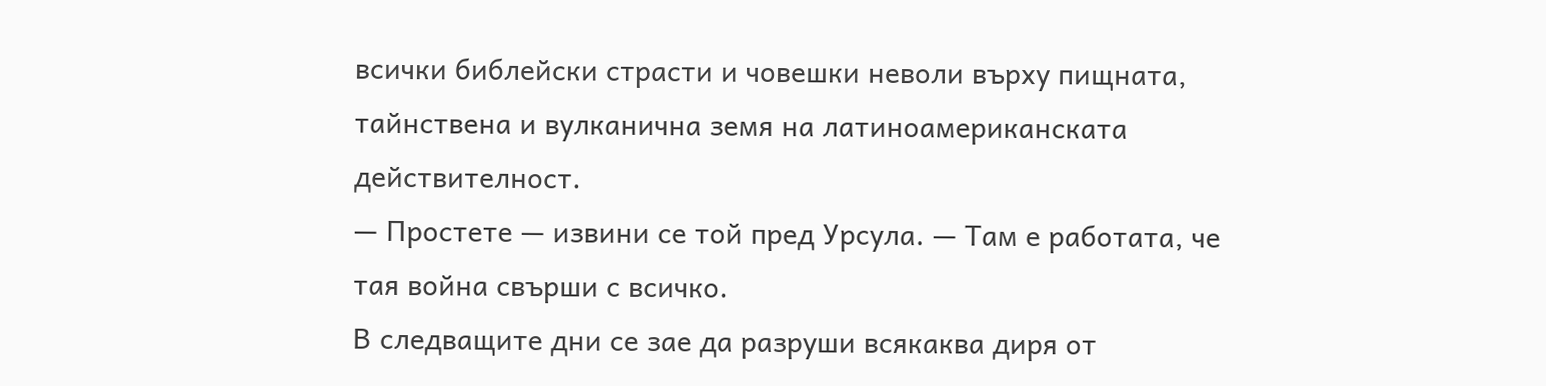всички библейски страсти и човешки неволи върху пищната, тайнствена и вулканична земя на латиноамериканската действителност.
— Простете — извини се той пред Урсула. — Там е работата, че тая война свърши с всичко.
В следващите дни се зае да разруши всякаква диря от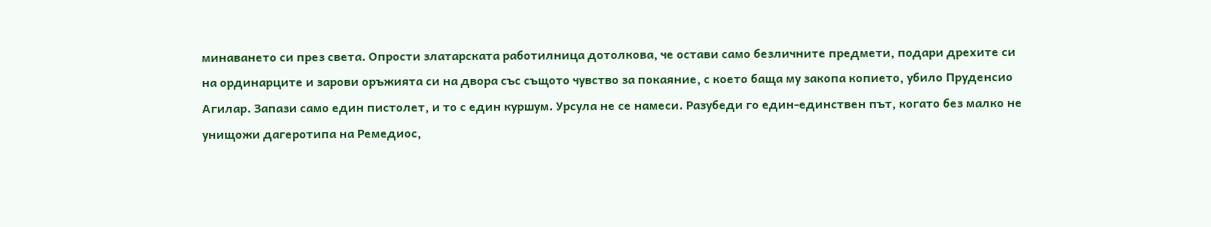минаването си през света. Опрости златарската работилница дотолкова, че остави само безличните предмети, подари дрехите си на ординарците и зарови оръжията си на двора със същото чувство за покаяние, с което баща му закопа копието, убило Пруденсио Агилар. Запази само един пистолет, и то с един куршум. Урсула не се намеси. Разубеди го един-единствен път, когато без малко не унищожи дагеротипа на Ремедиос,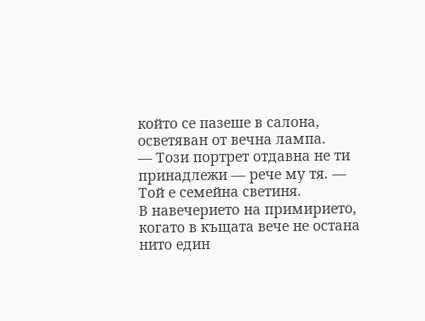който се пазеше в салона, осветяван от вечна лампа.
— Този портрет отдавна не ти принадлежи — рече му тя. — Той е семейна светиня.
В навечерието на примирието, когато в къщата вече не остана нито един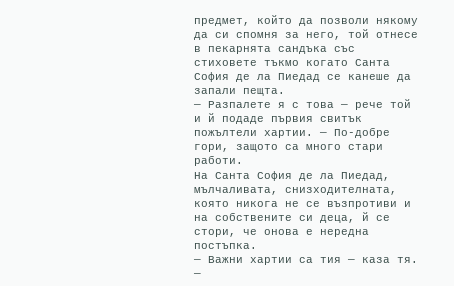предмет, който да позволи някому да си спомня за него, той отнесе в пекарнята сандъка със стиховете тъкмо когато Санта София де ла Пиедад се канеше да запали пещта.
— Разпалете я с това — рече той и й подаде първия свитък пожълтели хартии. — По-добре гори, защото са много стари работи.
На Санта София де ла Пиедад, мълчаливата, снизходителната, която никога не се възпротиви и на собствените си деца, й се стори, че онова е нередна постъпка.
— Важни хартии са тия — каза тя.
—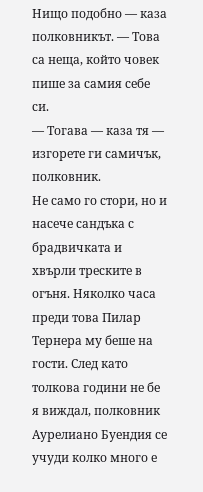Нищо подобно — каза полковникът. — Това са неща, който човек пише за самия себе си.
— Тогава — каза тя — изгорете ги самичък, полковник.
Не само го стори, но и насече сандъка с брадвичката и хвърли треските в огъня. Няколко часа преди това Пилар Тернера му беше на гости. След като толкова години не бе я виждал, полковник Аурелиано Буендия се учуди колко много е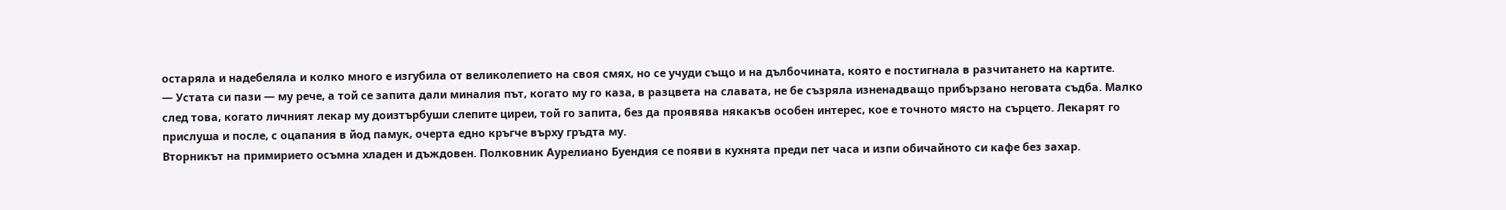остаряла и надебеляла и колко много е изгубила от великолепието на своя смях, но се учуди също и на дълбочината, която е постигнала в разчитането на картите.
— Устата си пази — му рече, а той се запита дали миналия път, когато му го каза, в разцвета на славата, не бе съзряла изненадващо прибързано неговата съдба. Малко след това, когато личният лекар му доизтърбуши слепите циреи, той го запита, без да проявява някакъв особен интерес, кое е точното място на сърцето. Лекарят го прислуша и после, с оцапания в йод памук, очерта едно кръгче върху гръдта му.
Вторникът на примирието осъмна хладен и дъждовен. Полковник Аурелиано Буендия се появи в кухнята преди пет часа и изпи обичайното си кафе без захар.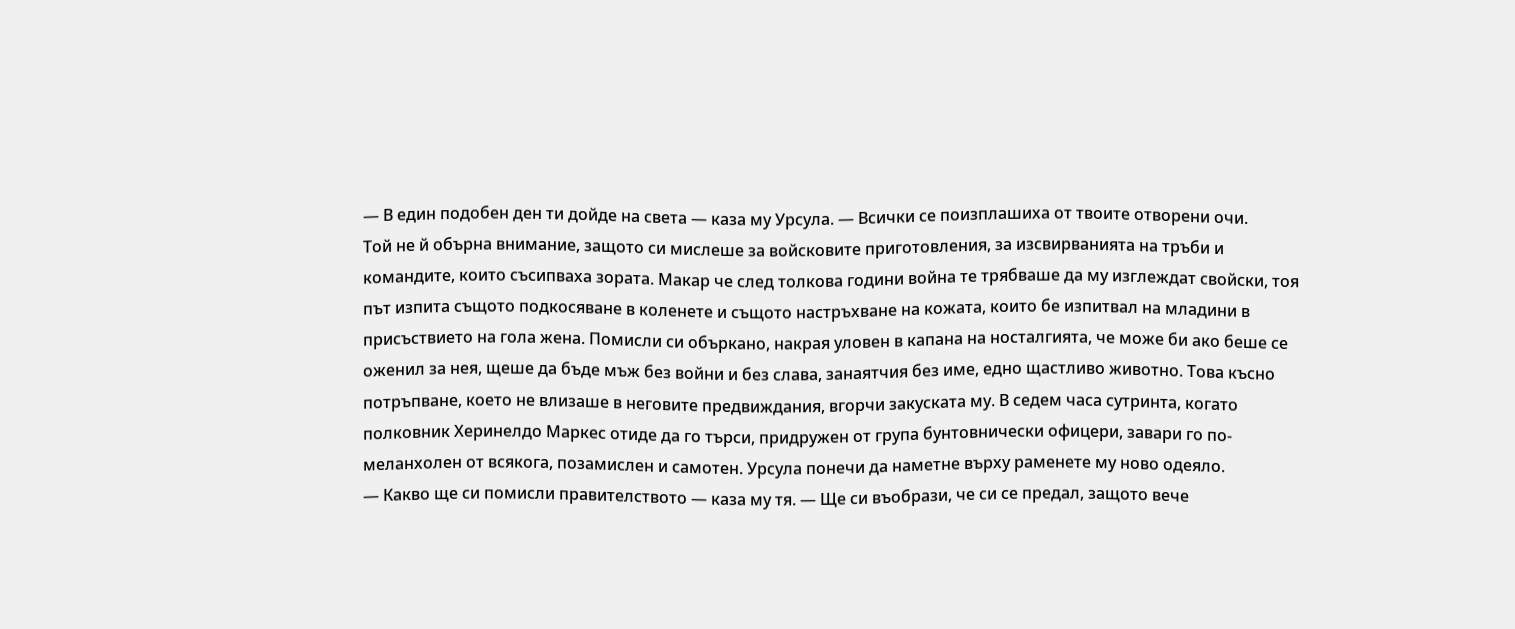— В един подобен ден ти дойде на света — каза му Урсула. — Всички се поизплашиха от твоите отворени очи.
Той не й обърна внимание, защото си мислеше за войсковите приготовления, за изсвирванията на тръби и командите, които съсипваха зората. Макар че след толкова години война те трябваше да му изглеждат свойски, тоя път изпита същото подкосяване в коленете и същото настръхване на кожата, които бе изпитвал на младини в присъствието на гола жена. Помисли си объркано, накрая уловен в капана на носталгията, че може би ако беше се оженил за нея, щеше да бъде мъж без войни и без слава, занаятчия без име, едно щастливо животно. Това късно потръпване, което не влизаше в неговите предвиждания, вгорчи закуската му. В седем часа сутринта, когато полковник Херинелдо Маркес отиде да го търси, придружен от група бунтовнически офицери, завари го по-меланхолен от всякога, позамислен и самотен. Урсула понечи да наметне върху раменете му ново одеяло.
— Какво ще си помисли правителството — каза му тя. — Ще си въобрази, че си се предал, защото вече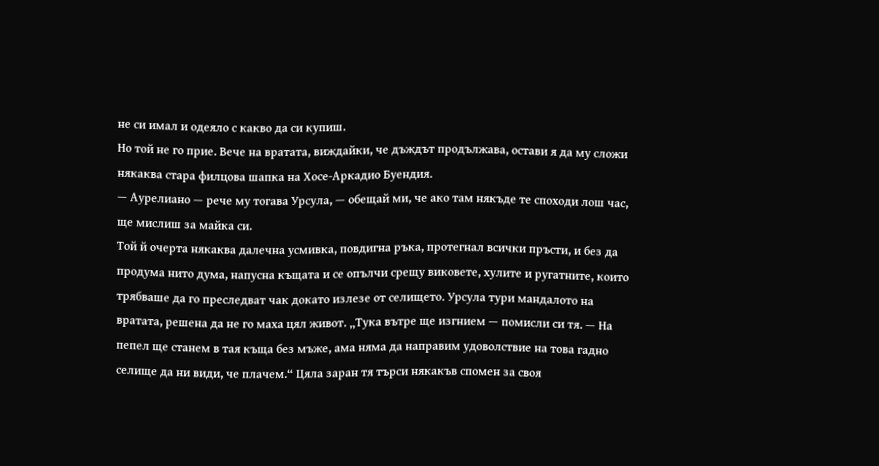не си имал и одеяло с какво да си купиш.
Но той не го прие. Вече на вратата, виждайки, че дъждът продължава, остави я да му сложи някаква стара филцова шапка на Хосе-Аркадио Буендия.
— Аурелиано — рече му тогава Урсула, — обещай ми, че ако там някъде те споходи лош час, ще мислиш за майка си.
Той й очерта някаква далечна усмивка, повдигна ръка, протегнал всички пръсти, и без да продума нито дума, напусна къщата и се опълчи срещу виковете, хулите и ругатните, които трябваше да го преследват чак докато излезе от селището. Урсула тури мандалото на вратата, решена да не го маха цял живот. „Тука вътре ще изгнием — помисли си тя. — На пепел ще станем в тая къща без мъже, ама няма да направим удоволствие на това гадно селище да ни види, че плачем.“ Цяла заран тя търси някакъв спомен за своя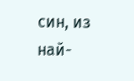син, из най-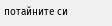потайните си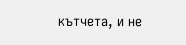кътчета, и не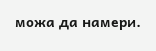можа да намери.